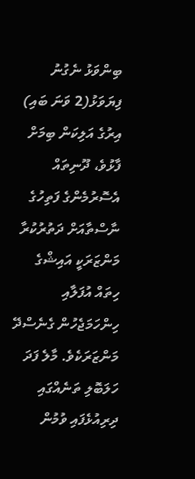ބިންވަޅު ނެގުނު ފިޔަވަޅު(2 ވަނަ ބައި)
އިރުގެ އަލިކަން ބިމަށް ފާޅުވެ، ދޫނިތައް އެސޮރުމެންގެ ފަތިހުގެ ނާސްތާއަށް ދަތުރުކުރާ މަންޒަރަކީ އައިޝްގެ ހިތައް އުފަލާއި ހިންހަމަޖެހުން ގެނެސްދޭ މަންޒަރަކެވެ. މާލެ ފަދަ ހަލަބޮލި ތަނެއްގައި ދިރިއުޅެފައި ވުމުން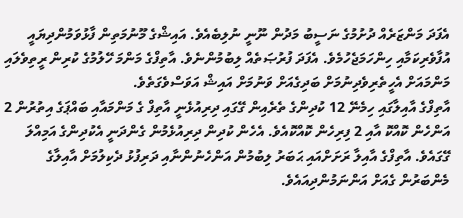އެފަދަ މަންޒަރެއް ދުށުމުގެ ނަސީބު މަދުން ނޫނީ ނުލިބެއެވެ. އައިޝްގެ މޫނުމަތިން ފާޅުވަމުންދިޔައީ އުފާވެރިކަމާއި ހިންހަމަޖެހުމެވެ. އެފަދަ ފުރުޞަތެއް ލިބުމުންނެވެ. އާތިފްގެ މަންމަ ހޭލުމުގެ ކުރިން ރީތިވެލައި މަންމައަށް އެހީތެރިވެދިނުމަށް ބަދިގެއަށް ވަނުމަށް އައިޝް އަވަސްވެގަތެވެ.
އާތިފްގެ އާއިލާގައި ހިމެނޭ 12 ކުދިންގެ ތެރެއިން ގޭގައި ދިރިއުޅެނީ އާތިފް ގެ މަންމައާއި ބައްޕަގެ އިތުރުން 2 އަންހެން ކޮއްކޮ އާއި 2 ފިރިހެން ކޮއްކޮއެވެ. އެހެން ކުދިން ދިރިއުޅެމުން ގެންދަނީ އެކުދިންގެ އަމިއްލަ ގޭގައެވެ. އާތިފްގެ އާއިލާ ރަށަށްއައި ޙަބަރު ލިބުމުން އަންހެނުންނާއި ދަރިފުޅު ދެކިލުމަށް އާއިލާގެ މެންބަރުން ގެއަށް އަންނަމުންދިއައެވެ.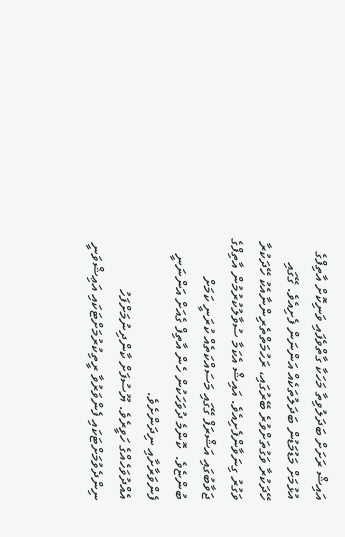އައިޝް ރަށަށް ބަދަލުވިތާ މަހަކާ ގާތްވެފައި ވަނިކޮށް އާތިފްގެ އުޅުމަށް މަޑުމަޑުން ބަދަލުތަކެއް އަންނަން ފެށިއެވެ. ގޭގައި ހޭދަކުރާ ވަގުތަށްވުރެ ބޭރުގައި، ރަހުމަތްތެރިންނާއެކު ހޭދަކުރާ ވަގުރު ގިނަވާންފެށިއެވެ. އައިޝް އެކަމާ ސުވާލުކުރުމުން އާތިފްގެ ޖަވާބުގައި އަޝްރަފް ގޭގައި މަސައްކަތެއް ކުރަނީ ކަމަށް ބުންޏެވެ.  ކޮންމެ ދުވަހަކުން ހެން އާތިފް ގެއަށް އަންނަނީ ފެންވަރާށާއި ނިދަންށެވެ.
އެއްދުވަހެއްގެ ހަވީރެވެ. ޔޫސުފަށް ކާންދިނުމަށްފަހު ނިންދެވުމަށްޓަކައި ފެންވަރުވާ ރީތިކުރުމަށްޓަކައި އަޢިޝްވަނީ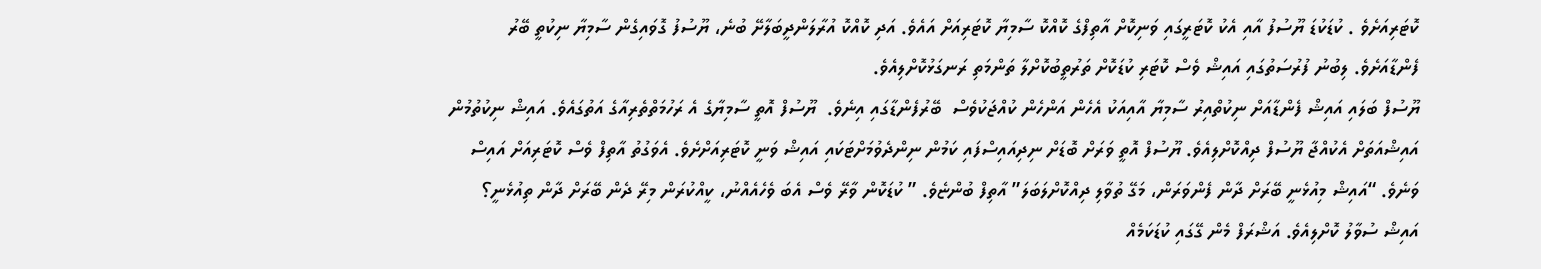ކޮޓަރިއަށެވެ . ކުޑަކުޑަ ޔޫސުފު އާއި އެކު ކޮޓަރީގައި ވަނިކޮށް އާތިފްގެ ކޮއްކޮ ސާމިޔާ ކޮޓަރިއަށް އައެވެ. އަދި ކޮއްކޮ އުރާލަންދީބަލާށޭ ބުނެ، ޔޫސުފު ގޮވައިގެން ސާމިޔާ ނިކުތީ ބޭރު ފެންޑާއަށެވެ. ލިބުނު ފުރުސަތުގައި އައިޝް ވެސް ކޮޓަރި ކުޑަކޮށް ތަރުތީބުކޮށްލާ ތަންމަތި ރަނގަޅުކޮށްލިއެވެ.
ޔޫސުފް ބަލައި އައިޝް ފެންޑާއަށް ނިކުތްއިރު ސާމިޔާ އާއިއަކު އެހެން އަންހެން ކުއްޖަކުވެސް  ބޭރުފެންޑާގައި އިނެވެ.  ޔޫސުފް އޮތީ ސާމިޔާގެ އެ ރަހުމަތްތެރިއާގެ އަތުގައެވެ. އައިޝް ނިކުތުމުން އައިޝްއަތަށް އެކުއްޖާ ޔޫސުފް ދިއްކޮށްލިއެވެ. ޔޫސުފް އޮތީ ވަރަށް ބޮޑަށް ނިދިއައިސްފައި ކަމުން ނިންދެވުމަށްޓަކައި އައިޝް ވަނީ ކޮޓަރިއަށްށެވެ. އެވަގުތު އާތިފް ވެސް ކޮޓަރިއަށް އައިސް ވަނެވެ. “އައިޝް މިއުޅެނީ ބޭރަށް ދާން ފެންވަރަން، މަގޭ ތުވާލި ދިއްކޮށްލަބަލަ” އާތިފް ބުންޏެވެ. ” ކުޑަކޮން ވާރޭ ވެސް އެބަ ވެހެއެއްނު، ކީއްކުރަން މިރޭ ދެން ބޭރަށް ދާން ތިއުޅެނީ؟ އައިޝް ސުވާލު ކޮށްލިއެވެ. އަޝްރަފް މެން ގޭގައި ކުޑަކަމެއް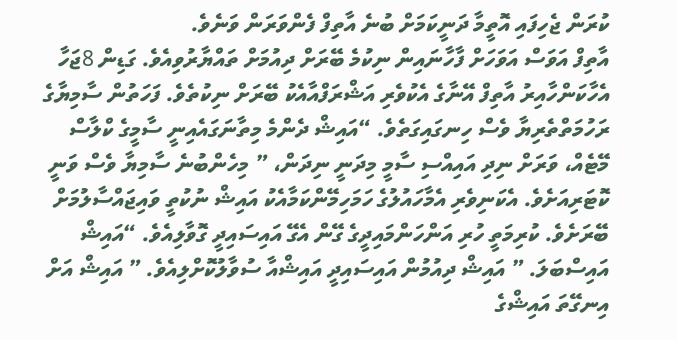ކުރަން ޖެހިފައި އޮތީމާ ދަނީކަމަށް ބުނެ އާތިފް ފެންވަރަން ވަނެވެ.
އާތިފް އަވަސް އަވަހަށް ފާހާނައިން ނިކުމެ ބޭރަށް ދިއުމަށް ތައްޔާރުވިއެވެ. ގަޑިން 8ޖަހާ އެހާކަންހާއިރު އާތިފް އޭނާގެ އެކުވެރި އަޝްރަފްއާއެކު ބޭރަށް ނިކުތެވެ. ފަހަތުން ސާމިޔާގެ ރަހުމަތްތެރިޔާ ވެސް ހިނގައިގަތެވެ. “އައިޝް ދެންމެ މިތާނަގައެއިނީ ސާމީގެ ކްލާސް މޭޓެއް، ވަރަށް ނިދި އައިއްސި ސާމީ މިދަނީ ނިދަން، ” މިހެންބުނެ ސާމިޔާ ވެސް ވަނީ ކޮޓަރިއަށެވެ. އެކަނިވެރި އެމާހައުލުގެ ހަމަހިމޭންކަމާއެކު އައިޝް ނުކުތީ ވައިޖައްސާލުމަށް ބޭރަށެވެ. ކުރިމަތީ ހުރި އަންހަންމައިދީގެ ގޭން އެގޭ އައިސައިދީ ގޮވާލިއެވެ. “އައިޝް އައިސްބަލަ. ” އައިޝް ދިއުމުން އައިސައިދީ އައިޝްއާ ސުވާލުކޮށްލިއެވެ. ” އައިޝް އަށް އިނގޭތަ އައިޝްގެ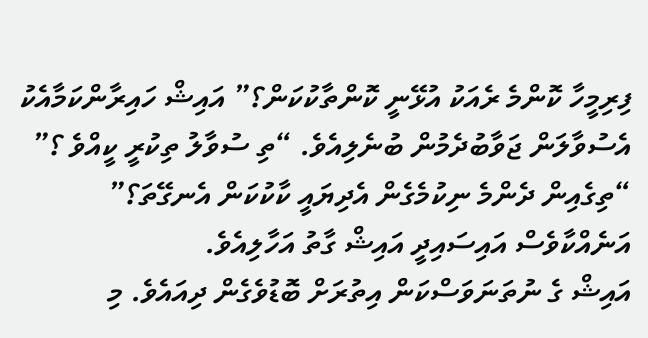ފިރިމީހާ ކޮންމެ ރެއަކު އުޅޭނީ ކޮންތާކުކަން؟” އައިޝް ހައިރާންކަމާއެކު އެސުވާލަން ޖަވާބުދެމުން ބުނެލިއެވެ. “ތި ސުވާލު ތިކުރީ ކީއްވެ ؟” “ތިގެއިން ދެންމެ ނިކުމެގެން އެދިޔައީ ކާކުކަން އެނގޭތަ؟” އަނެއްކާވެސް އައިސައިދީ އައިޝް ގާތު އަހާލިއެވެ.
އައިޝް ގެ ނުތަނަވަސްކަން އިތުރަށް ބޮޑުވެގެން ދިއައެވެ. މި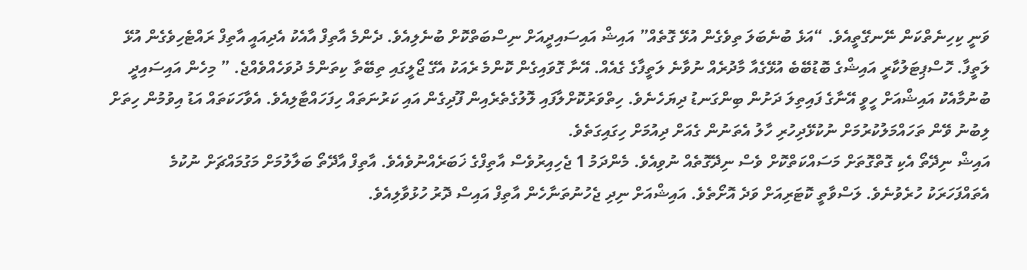ވަނީ ކިހިނެތްކަން ނޭނގޭތީއެވެ. “އަޅެ ބުނެބަލަ ތިވެގެން އުޅޭ ގޮތެއް” އައިޝް އައިސައިދީއަށް ނިސްބަތްކޮށް ބުނެލިއެވެ. ދެންމެ އާތިފް އާއެކު އެދިއައީ އާތިފް ރައްޓެހިވެގެން އުޅޭ ލަތީފާ. ހޮސްޕިޓަލުކާރީ އައިޝްގެ ބޮޑުބޭބެ އުޅޭގެއާ މާދުރެއް ނުވާނެ ލަތީފާގެ ގެއެއް. އޭނާ ގޮވައިގެން ކޮންމެ ރެއަކު އެގޭ ޖޯލީގައި ތިބޭތާ ކިތަންމެ ދުވަހެއްވެއްޖެ. ” މިހެން އައިސައިދީ ބުނުމާއެކު އައިޝްއަށް ހީވީ އޭނާގެ ފައިތިލަ ދަށުން ބިންގަނޑު ދިޔަހެނެވެ. ހިތްވަރުކޮށްލާފައި ލޮލުގެތެރެއިން ފޫދިގެން އައި ކަރުނަތައް ހިފަހައްޓާލިއެވެ. އެވާހަކަތައް އަޑު އިވުމުން ހިތަށް ލިބުނު ވޭން ތަހައްމަލުކުރުމަށް ނުކުޅޭދިހުރި ހާލު އެތަނުން ގެއަށް ދިއުމަށް ހިގައިގަތެވެ.
އައިޝް ނިދޭތޯ އެކި ގޮތްގޮތަށް މަސައްކަތްކޮށް ވެސް ނިދޭގޮތެއް ނުވިއެވެ. މެންދަމު 1 ޖެހިއިރުވެސް އާތިފްގެ ޚަބަރެއްނުވެއެވެ. އާތިފް އާދޭތޯ ބަލާލުމަށް މަގުމައްޗަށް ނުކުމެ އެތައްފަހަރަކު ހުރެވުނެވެ. ލަސްވާތީ ކޮޓަރިއަށް ވަދެ އޮށޯތެވެ. އައިޝްއަށް ނިދި ޖެހުނުތަނާހެން އާތިފް އައިސް ދޮރު ހުޅުވާލިއެވެ.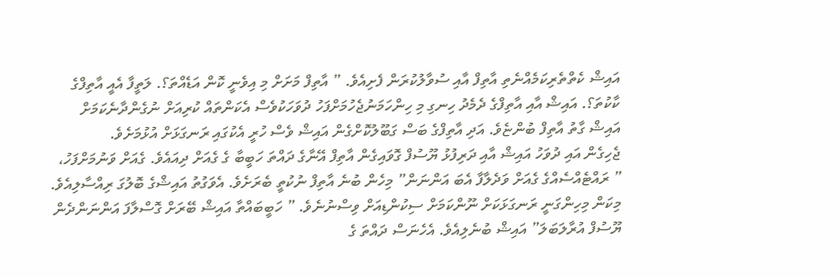އައިޝް ކެތްތެރިކަމެއްނެތި އާތިފް އާއި ސުވާލުކުރަން ފެށިއެވެ. ” އާތިފް މަށަށް މި އިވެނީ ކޮން އަޑެއްތަ؟. ލަތީފާ އެއީ އާތިފްގެ ކާކުތަ؟. އައިޝް އާއި އާތިފްގެ ދެމެދު ހިނގި މި ހިންހަމަނުޖެހުމަށްފަހު ދުވަހަކުވެސް އެކަންތައް ކުރިއަށް ނުގެންދާނެކަމަށް އައިޝް ގާތު އާތިފް ބުންޏެވެ. އަދި އާތިފްގެ ބަސް ގަބޫލުކޮށްގެން އައިޝް ވެސް ހުރީ އެކުގައި ރަނގަޅަށް އުޅުމަށެވެ.
ޖެހިގެން އައި ދުވަހު އައިޝް އާއި ދަރިފުޅު ޔޫސުފް ގޮވައިގެން އާތިފް އޭނާގެ ދައްތަ ހަބީބާ ގެ ގެއަށް ދިއައެވެ. ގެއަށް ވަނުމަށްފަހު، ” ރައްޓެއްސެއްގެ ގެއަށް ވަދެލާފާ އެބަ އަންނަން” މިހެން ބުނެ އާތިފް ނުކުތީ ބެރަށެވެ. އެވަގުތު އައިޝްގެ ބޮލުގަ ރިއްސާލިއެވެ. މިކަން މިހިންގަނީ ރަނގަޅަކަށް ނޫންކަމަށް ސިކުންޑިއަށް ވިސްނުނެވެ. ” ހަބީބައްތާ އައިޝް ބޭރަށް ގޮސްލާފަ އަންނަންދެން ޔޫސުފް އުރާލަބަލަ” އައިޝް ބުނެލިއެވެ. އެހެނަސް ދައްތަ ގެ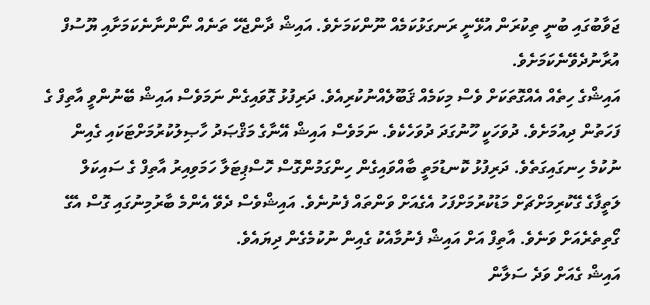ޖަވާބުގައި ބުނީ ތިކުރަން އުޅޭނީ ރަނގަޅުކަމެއް ނޫންކަމަށެވެ. އައިޝް ދާންޖެހޭ ތަނެއް ނޯންނާނެކަމަށާއި ޔޫސުފް އުރާނުދެވޭނެކަމަށެވެ.
އައިޝްގެ ހިތެއް އެއްގޮތަކަށް ވެސް މިކަމެއް ޤަބޫލެއްނުކުރިއެވެ. ދަރިފުޅު ގޮވައިގެން ނަމަވެސް އައިޝް ބޭނުންވީ އާތިފް ގެ ފަހަތުން ދިއުމަށެވެ. ދުވަހަކީ ހޫނުގަދަ ދުވަހެކެވެ. ނަމަވެސް އައިޝް އޭނާގެ މަޤްޞަދު ހާޞިލުކުރުމަށްޓަކައި ގެއިން ނުކުމެ ހިނގައިގަތެވެ. ދަރިފުޅު ކޮނޑުމަތީ ބާއްވައިގެން ހިންގަމުންގޮސް ހޮސްޕިޓަލާ ހަމަވިއިރު އާތިފް ގެ ސައިކަލް  ލަތީފާގެ ގޭކުރިމަށްޗަށް މަޑުކުރުމަށްފަހު އެގެއަށް ވަންތައް ފެނުނެވެ. އައިޝްވެސް ދެވޭ އެންމެ ބާރުމިނުގައި ގޮސް އެގޭ ގޯތިތެރެއަށް ވަނެވެ. އާތިފް އަށް އައިޝް ފެނުމާއެކު ގެއިން ނުކުމެގެން ދިޔައެވެ.
އައިޝް ގެއަށް ވަދެ ސަލާން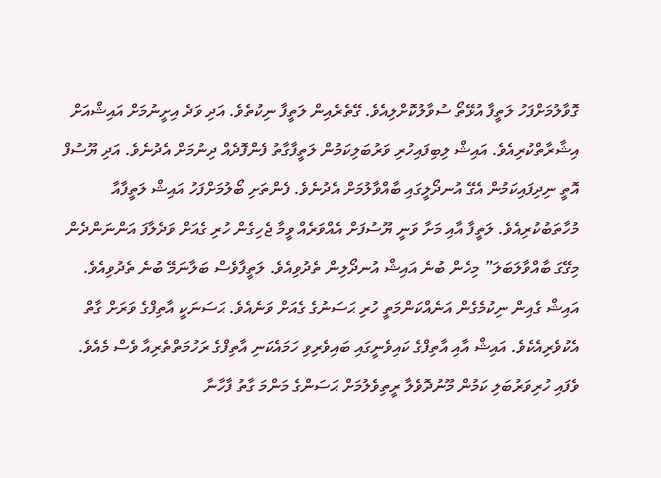ގޮވާލުމަށްފަހު ލަތީފާ އުޅޭތޯ ސުވާލުކޮށްލިއެވެ. ގޭތެރެއިން ލަތީފާ ނިކުތެވެ. އަދި ވަދެ އިށީނުމަށް އައިޝްއަށް އިޝާރާތްކުރިއެވެ. އައިޝް ލިބިފައިހުރި ވަރުބަލިކަމުން ލަތީފާގާތު ފެންފޮދެއް ދިނުމަށް އެދުނެވެ. އަދި ޔޫސުފް އޮތީ ނިދިފައިކަމުން އެގޭ އުނދޯލީގައި ބާއްވާލުމަށް އެދުނެވެ. ފެންތަށި ބޯލުމަށްފަހު އައިޝް ލަތީފާއާ މުހާތަބުކުރިއެވެ. ލަތީފާ އާއި މަށާ ވަނީ ޔޫސުފަށް އެއްވަރެއް ވީމާ ޖެހިގެން ހުރި ގެއަށް ވަދެލާފަ އަންނަންދެން މިގޭގަ ބާއްވާލަބަލަ” މިހެން ބުނެ އައިޝް އުނދޯލިން ތެދުވިއެވެ. ލަތީފާވެސް ބަލާނަމޭ ބުނެ ތެދުވިއެވެ.
އައިޝް ގެއިން ނިކުމެގެން އަނެއްކަންމަތީ ހުރި ޙަސަނުގެ ގެއަށް ވަނެއެވެ. ޙަސަނަކީ އާތިފްގެ ވަރަށް ގާތް އެކުވެރިއެކެވެ. އައިޝް އާއި އާތިފްގެ ކައިވެނީގައި ބައިވެރިވި ހަމައެކަނި އާތިފްގެ ރަހުމަތްތެރިއާ ވެސް މެއެވެ. ވެފައި ހުރިވަރުބަލި ކަމުން މޫނުދޮވެލާ ރީތިވެލުމަށް ޙަސަންގެ މަންމަ ގާތު ފާހާނާ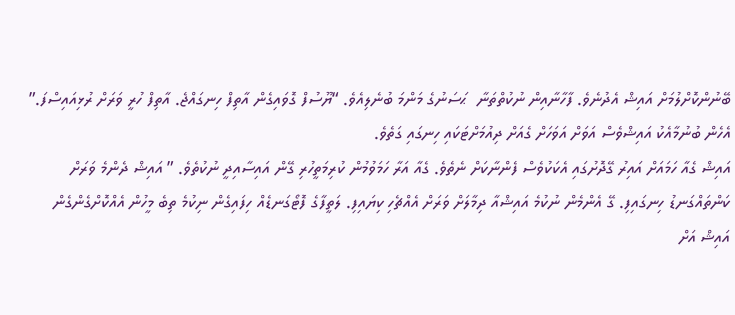ބޭނުންކޮށްލުމަށް އައިޝް އެދުނެވެ. ފާހާނާއިން ނުކުތްތަނާ  ޙަސަނުގެ މަންމަ ބުނެލިއެވެ. “ޔޫސުފް ގޮވައިގެން އާތިފް ހިނގައްޖެ. އާތިފް ހުރީ ވަރަށް ރުޅިއައިސްފަ.” އެހެން ބުނުމާއެކު އައިޝްވެސް އަވަށް އަވަހަށް ގެއަށް ދިއުމަށްޓަކައި ހިނގައި ގަތެވެ.
އައިޝް ގެއާ ހަމައަށް އައިރު ގޭދޮށުގައި އެކަކުވެސް ފެންނާކަށް ނެތެވެ. ގެއާ އަރާ ހަމަވުމުން ކުރިމަތީހުރި ގޭން އައިސާއިދީ ނުކުތެވެ. ” އައިޝް ދެންމެ ވަރަށް ކަންތައްގަނޑު ހިނގައިފި. ގޭ އެންމެން ނުކުމެ އައިޝްއާ ދިމާލަށް ވަރަށް އެއްޗެހި ކިޔައިފި. ލަތީފާގެ ފޮޓޯގަނޑެއް ހިފައިގެން ނިކުމެ ތިބެ މީހުން އެއްކޮށްގެންގެން އައިޝް އަށް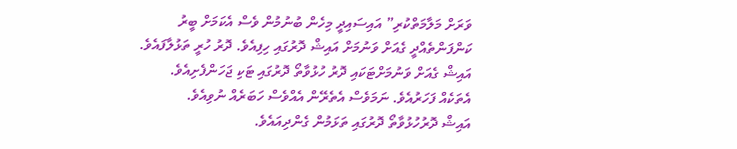ވަރަށް މަލާމަތްކުރި” އައިސައިދީ މިހެން ބުނުމުން ވެސް އެކަމަށް ބީރު ކަންފަންތެއްދީ ގެއަށް ވަނުމަށް އައިޝް ދޮރުގައި ހިފިއެވެ. ދޮރު ހުރީ ތަޅުލާފައެވެ. އައިޝް ގެއަށް ވަނުމަށްޓަކައި ދޮރު ހުޅުވާތޯ ދޮރުގައި ޓަކި ޖަހަންފެށިއެވެ. އެތަކެއް ފަހަރުއެވެ. ނަމަވެސް އެތެރޭން އެއްވެސް ހަބަރެއް ނުވިއެވެ.
އައިޝް ދޮރުހުޅުވާތޯ ދޮރުގައި ތަޅަމުން ގެންދިއައެވެ.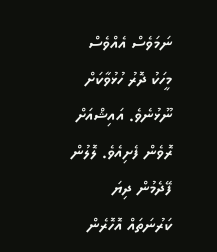ނަމަވެސް އެއްވެސް މީހަކު ދޮރު ހުޅުވާކަށް ނޫޅުނެވެ. އައިޝްއަށް ރޮވެން ފެށިއެވެ. ލޮލުން ފޭދެމުން ދިޔަ ކަރުނަތައް އޮހޮރެން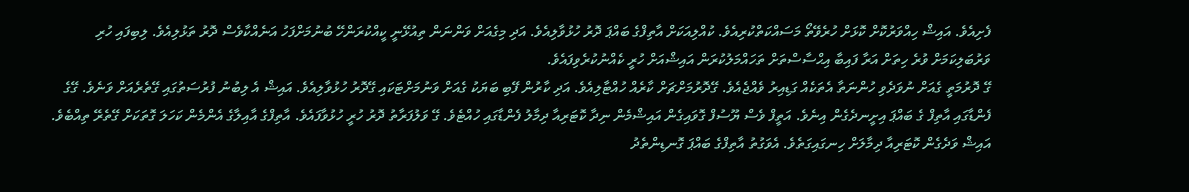ފެށިއެވެ. އައިޝް ހިއްވަރުކޮށް ކޮޅަށް ހުރެވޭތޯ މަސައްކަތްކުރިއެވެ. ކުއްލިއަކަށް އާތިފްގެ ބައްޕަ ދޮރު ހުޅުވާލިއެވެ. އަދި މިގެއަށް ވަންނަން ތިއުޅޭނީ ކީއްކުރަންހޭ ބުނުމަށްފަހު އަނެއްކާވެސް ދޮރު ތަޅުލިއެވެ. ލިބިފައި ހުރި ވަރުބަލިކަމަށް ވުރެ ހިތަށް އަރާ ފައިބާ އިޙްސާސްތަށް ތަހައްމަލުކުރަން އައިޝްއަށް ހުރީ ކެއްނުކުރެވިފައެވެ.
ގޭ ދޮރުމަތީ ގެއަށް ނުވަދެވި ހުންނަތާ އެތަކެއް ގަޑިއިރު ވެއްޖެއެވެ. ގޭދޮރުމަށްޗަށް ކާރެއް ހުއްޓާލިއެވެ. އަދި ކާރުން ފޭބި ބަޔަކު ގެއަށް ވަނުމަށްޓަކައި ގޭދޮރު ހުޅުވާލިއެވެ. އައިޝް އެ ލިބުނު ފުރުސަތުގައި ގޭތެރެއަށް ވަނެވެ. ގޭގެ ފެންޑާގައި އާތިފް ގެ ބައްޕަ އިށީނދެގެން އިނެވެ. އަތީފް ވެސް ޔޫސުފް ގޮވައިގެން އައިޝްމެން ނިދާ ކޮޓަރިއާ ދިމާލު ފެންޑާގައި ހުއްޓެވެ. ގޭ ވަލުފަރާތު ދޮރު ހުރީ ހުޅުވާފައެވެ. އާތިފްގެ އާއިލާގެ އެންމެން ކަހަލަ ގޮތަކަށް ގޭތެރޭ ތިއްބެވެ.
އައިޝް ވަދެގެން ކޮޓަރިއާ ދިމާލަށް ހިނގައިގަތެވެ. އެވަގުތު އާތިފްގެ ބައްޕަ ގޮނޑިންތެދު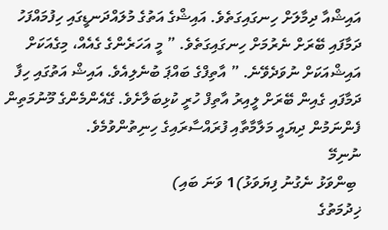އައިޝްއާ ދިމާލަށް ހިނގައިގަތެވެ. އައިޝްގެ އަތުގެ މުލައްދަނޑީގައި ހިފުމައްފަހު ދަމާފައި ބޭރަށް ނެރުމަށް ހިނގައިގަތެވެ. ” މީ އަހަރެންގެ ގެއެއް، މިގެއަކަށް އައިޝްއަކަށް ނުވަދެވޭނެ. ” އާތިފްގެ ބައްޕަ ބުނެލިއެވެ. އައިޝް އަތުގައި ހިފާ ދަމާފައި ގެއިން ބޭރަށް ލީއިރު އާތިފް ހުރީ ކުޅިބަލާށެވެ. ގޭއެންމެންގެ މޫނުމަތިން ފެންނަމުން ދިޔައީ މަލާމާތާއި ފުރައްސާރައިގެ ހިނިތުންވުމެވެ.
ނުނިމޭ
 ބިންވަޅު ނެގުނު ފިޔަވަޅު)1 ވަނަ ބައި)
ޚިދުމަތުގެ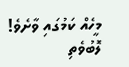މީހެއް ކަމުގައި ވާށެވެ!
ލޮބުވެތި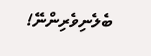ބެލެނިވެރިންނޭ!